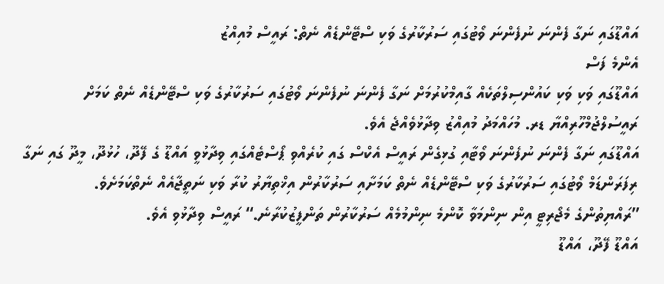އައްޑޫގައި ނަގާ ފެންނަ ނުފެންނަ ވޯޓުގައި ސަރުކާރުގެ ވަކި ސްޓޭންޑެއް ނެތް: ރައީސް މުއިއްޒު
އެންމެ ފަސް
އައްޑޫގައި ވަކި ވަކި ކައުންސިލްތަކެއް ގާއިމްކުރުމަށް ނަގާ ފެންނަ ނުފެންނަ ވޯޓުގައި ސަރުކާރުގެ ވަކި ސްޓޭންޑެއް ނެތް ކަމަށް ރައީސުލްޖުމްހޫރިއްޔާ ޑރ. މުހައްމަދު މުއިއްޒު ވިދާޅުވެއްޖެ އެވެ.
އައްޑޫގައި ނަގާ ފެންނަ ނުފެންނަ ވޯޓާއި ގުޅިގެން ރައީސް އެކްސް ގައި ކުރެއްވި ޕޯސްޓެއްގައި ވިދާޅުވީ އައްޑޫ ގެ ފޭދޫ، ހުޅުދޫ، މީދޫ ގައި ނަގާ ރިފަރަންޑަމް ވޯޓުގައި ސަރުކާރުގެ ވަކި ސްޓޭންޑެއް ނެތް ކަމަށާއި ސަރުކާރުން އިޚްތިޔާރު ކުރާ ވަކި ނަތީޖާއެއް ނެތްކަމަށެވެ.
”ރައްޔިތުންގެ މެޖޯރިޓީ އިން ނިންމަވާ ކޮންމެ ނިންމުމެއް ސަރުކާރުން ތަންފީޒުކުރާނެ.“ ރައީސް ވިދާޅުވި އެވެ.
އައްޑޫ ފޭދޫ، އައްޑޫ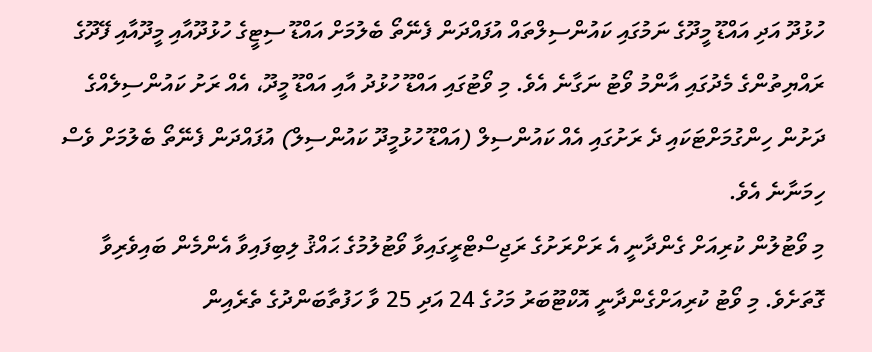ހުޅުދޫ އަދި އައްޑޫ މީދޫގެ ނަމުގައި ކައުންސިލްތައް އުފައްދަން ފެނޭތޯ ބެލުމަށް އައްޑޫ ސިޓީގެ ހުޅުދޫއާއި މީދޫއާއި ފޭދޫގެ ރައްޔިތުންގެ މެދުގައި އާންމު ވޯޓު ނަގާނެ އެވެ. މި ވޯޓުގައި އައްޑޫ ހުޅުދު އާއި އައްޑޫ މީދޫ، އެއް ރަށު ކައުންސިލެއްގެ ދަށުން ހިންގުމަށްޓަކައި ދެ ރަށުގައި އެއް ކައުންސިލް (އައްޑޫ ހުޅުމީދޫ ކައުންސިލް) އުފައްދަން ފެނޭތޯ ބެލުމަށް ވެސް ހިމަނާނެ އެވެ.
މި ވޯޓުލުން ކުރިއަށް ގެންދާނީ އެ ރަށްރަށުގެ ރަޖިސްޓްރީގައިވާ ވޯޓުލުމުގެ ޙައްޤު ލިބިފައިވާ އެންމެން ބައިވެރިވާ ގޮތަށެވެ. މި ވޯޓު ކުރިއަށްގެންދާނީ އޮކްޓޫބަރު މަހުގެ 24 އަދި 25 ވާ ހަފުތާބަންދުގެ ތެރެއިން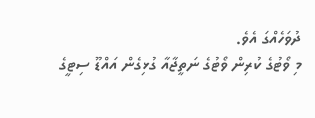ދުވަހެއްގަ އެވެ.
މި ވޯޓުގެ ކުރިން ވޯޓުގެ ނަތީޖާއާ ގުޅިގެން އައްޑޫ ސިޓީގެ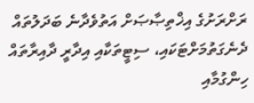ރަށްރަށުގެ އިޚްތިޞާޞަށް އަތުވެދާނެ ބަދަލުތައް ދެނެގަތުމަށްޓަކައި، ސިޓީތަކާއި އިދާރީ ދާއިރާތައް ހިންގުމާއި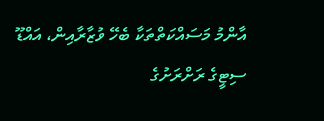އާންމު މަސައްކަތްތަކާ ބެހޭ ވުޒާރާއިން، އައްޑޫ ސިޓީގެ ރަށްރަށުގެ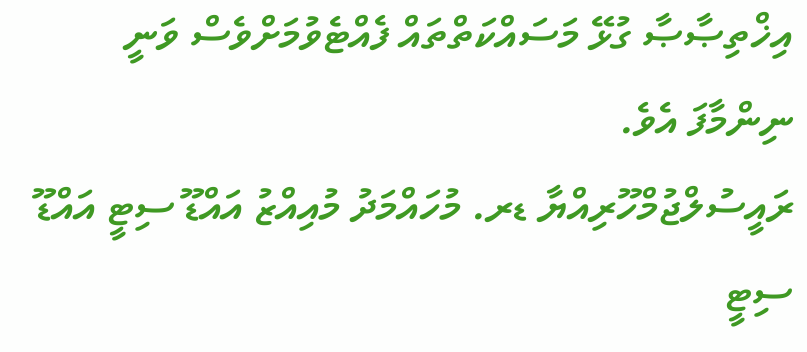އިޚްތިޞާޞާ ގުޅޭ މަސައްކަތްތައް ފެއްޓެވުމަށްވެސް ވަނީ ނިންމާފަ އެވެ.
ރައީސުލްޖުމްހޫރިއްޔާ ޑރ. މުހައްމަދު މުއިއްޒު އައްޑޫ ސިޓީ އައްޑޫ ސިޓީ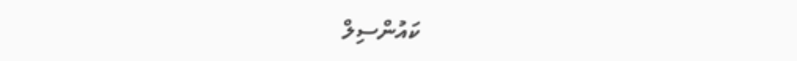ކައުންސިލް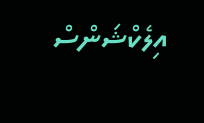އިލެކްޝަންސް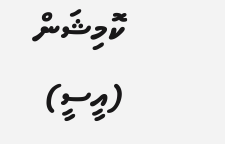ކޮމިޝަން (އީސީ)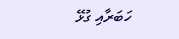ހަބަރާއި ގުޅޭ